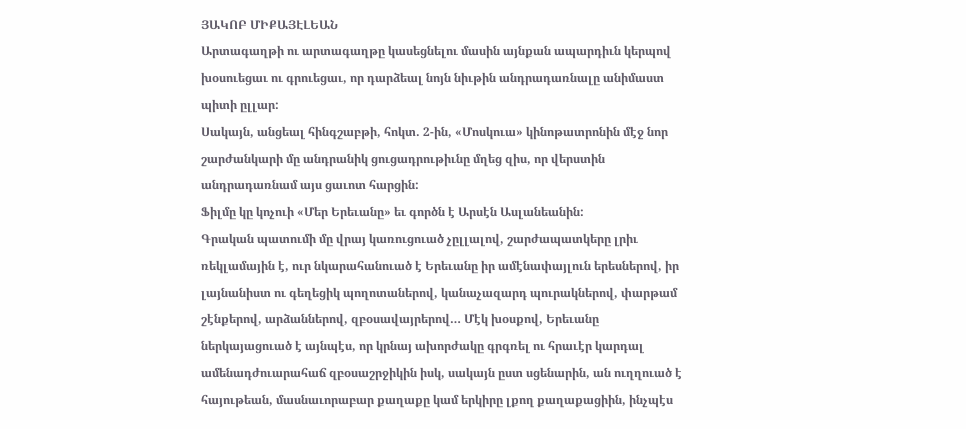ՅԱԿՈԲ ՄԻՔԱՅԷԼԵԱՆ
Արտագաղթի ու արտագաղթը կասեցնելու մասին այնքան ապարդիւն կերպով խօսուեցաւ ու գրուեցաւ, որ դարձեալ նոյն նիւթին անդրադառնալը անիմաստ պիտի ըլլար:
Սակայն, անցեալ հինգշաբթի, հոկտ. 2-ին, «Մոսկուա» կինոթատրոնին մէջ նոր շարժանկարի մը անդրանիկ ցուցադրութիւնը մղեց զիս, որ վերստին անդրադառնամ այս ցաւոտ հարցին:
Ֆիլմը կը կոչուի «Մեր Երեւանը» եւ գործն է Արսէն Ասլանեանին:
Գրական պատումի մը վրայ կառուցուած չըլլալով, շարժապատկերը լրիւ ռեկլամային է, ուր նկարահանուած է Երեւանը իր ամէնափայլուն երեսներով, իր լայնանիստ ու գեղեցիկ պողոտաներով, կանաչազարդ պուրակներով, փարթամ շէնքերով, արձաններով, զբօսավայրերով… Մէկ խօսքով, Երեւանը ներկայացուած է այնպէս, որ կրնայ ախորժակը գրգռել ու հրաւէր կարդալ ամենադժուարահաճ զբօսաշրջիկին իսկ, սակայն ըստ սցենարին, ան ուղղուած է հայութեան, մասնաւորաբար քաղաքը կամ երկիրը լքող քաղաքացիին, ինչպէս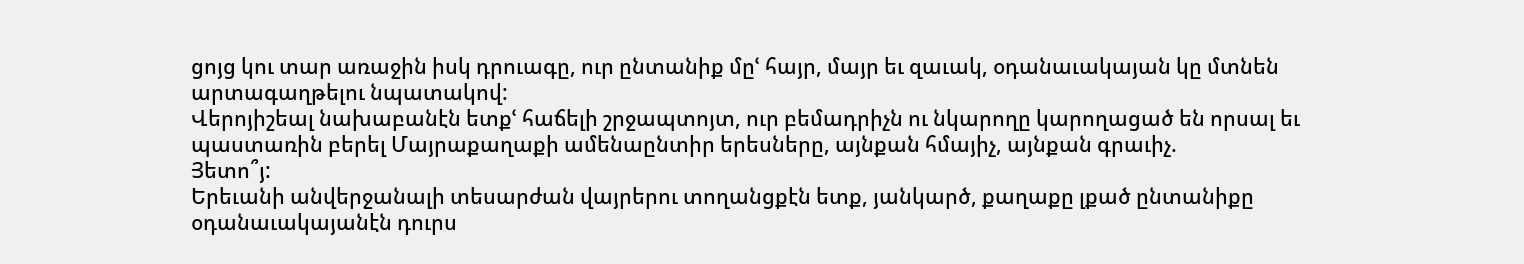ցոյց կու տար առաջին իսկ դրուագը, ուր ընտանիք մըՙ հայր, մայր եւ զաւակ, օդանաւակայան կը մտնեն արտագաղթելու նպատակով:
Վերոյիշեալ նախաբանէն ետքՙ հաճելի շրջապտոյտ, ուր բեմադրիչն ու նկարողը կարողացած են որսալ եւ պաստառին բերել Մայրաքաղաքի ամենաընտիր երեսները, այնքան հմայիչ, այնքան գրաւիչ.
Յետո՞յ:
Երեւանի անվերջանալի տեսարժան վայրերու տողանցքէն ետք, յանկարծ, քաղաքը լքած ընտանիքը օդանաւակայանէն դուրս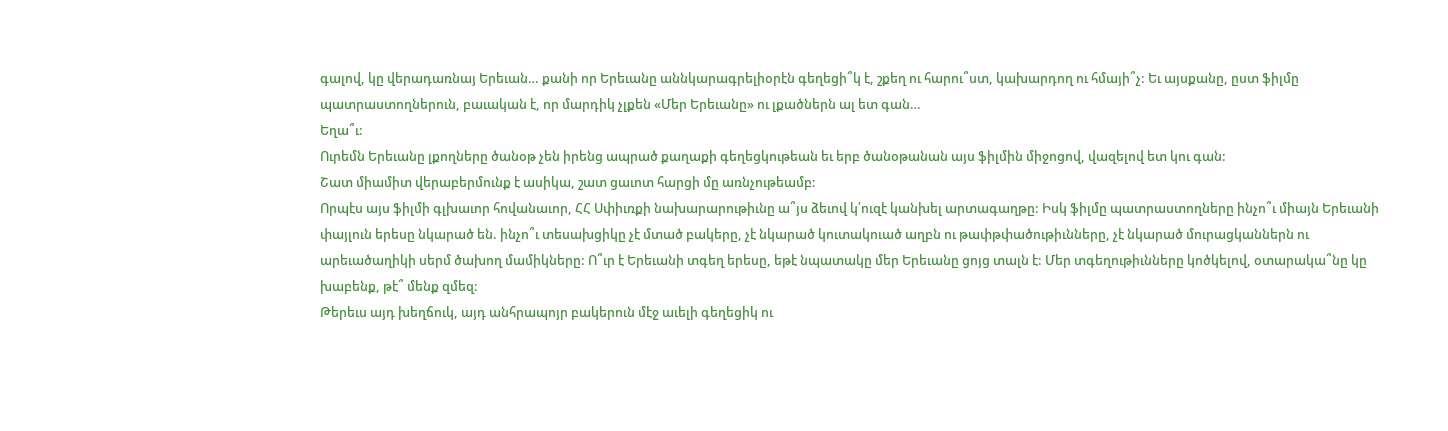գալով, կը վերադառնայ Երեւան… քանի որ Երեւանը աննկարագրելիօրէն գեղեցի՞կ է, շքեղ ու հարու՞ստ, կախարդող ու հմայի՞չ: Եւ այսքանը, ըստ ֆիլմը պատրաստողներուն, բաւական է, որ մարդիկ չլքեն «Մեր Երեւանը» ու լքածներն ալ ետ գան…
Եղա՞ւ:
Ուրեմն Երեւանը լքողները ծանօթ չեն իրենց ապրած քաղաքի գեղեցկութեան եւ երբ ծանօթանան այս ֆիլմին միջոցով, վազելով ետ կու գան:
Շատ միամիտ վերաբերմունք է ասիկա, շատ ցաւոտ հարցի մը առնչութեամբ:
Որպէս այս ֆիլմի գլխաւոր հովանաւոր, ՀՀ Սփիւռքի նախարարութիւնը ա՞յս ձեւով կ՛ուզէ կանխել արտագաղթը: Իսկ ֆիլմը պատրաստողները ինչո՞ւ միայն Երեւանի փայլուն երեսը նկարած են. ինչո՞ւ տեսախցիկը չէ մտած բակերը, չէ նկարած կուտակուած աղբն ու թափթփածութիւնները, չէ նկարած մուրացկաններն ու արեւածաղիկի սերմ ծախող մամիկները: Ո՞ւր է Երեւանի տգեղ երեսը, եթէ նպատակը մեր Երեւանը ցոյց տալն է: Մեր տգեղութիւնները կոծկելով, օտարակա՞նը կը խաբենք, թէ՞ մենք զմեզ:
Թերեւս այդ խեղճուկ, այդ անհրապոյր բակերուն մէջ աւելի գեղեցիկ ու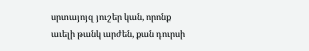սրտայոյզ յուշեր կան, որոնք աւելի թանկ արժեն, քան դուրսի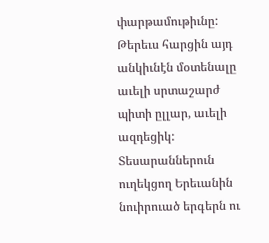փարթամութիւնը: Թերեւս հարցին այդ անկիւնէն մօտենալը աւելի սրտաշարժ պիտի ըլլար, աւելի ազդեցիկ:
Տեսարաններուն ուղեկցող Երեւանին նուիրուած երգերն ու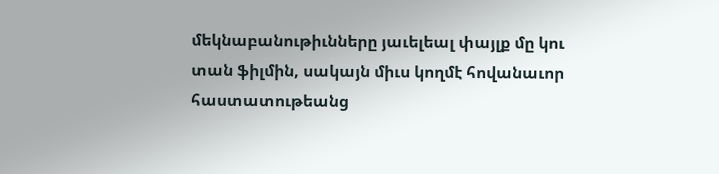մեկնաբանութիւնները յաւելեալ փայլք մը կու տան ֆիլմին, սակայն միւս կողմէ հովանաւոր հաստատութեանց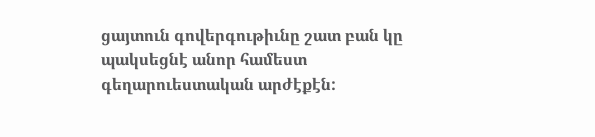ցայտուն գովերգութիւնը շատ բան կը պակսեցնէ անոր համեստ գեղարուեստական արժէքէն: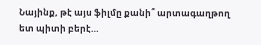Նայինք, թէ այս ֆիլմը քանի՞ արտագաղթող ետ պիտի բերէ…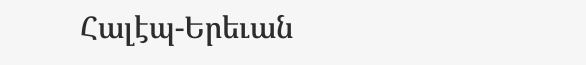Հալէպ-Երեւան